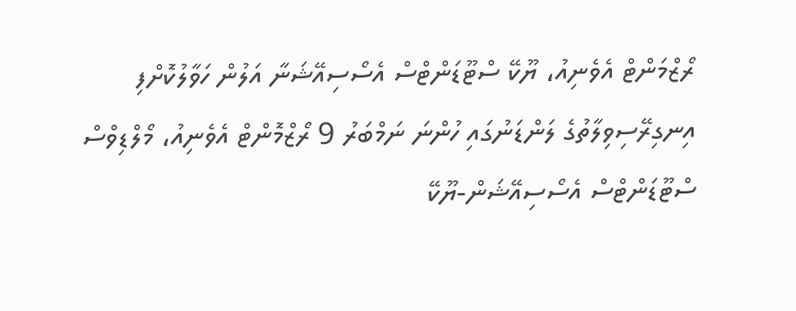ރޯޒްމަންޓް އެވެނިއު، ޔޫކޭ ސްޓޫޑަންޓްސް އެސޯސިއޭޝަނާ އަލުން ހަވާލުކޮށްފި
އިނގިރޭސިވިލާތުގެ ލަންޑަނުގައި ހުންނަ ނަމްބަރު 9 ރޯޒްމޮންޓް އެވެނިއު، މޯލްޑިވްސް ސްޓޫޑަންޓްސް އެސޯސިއޭޝަން-ޔޫކޭ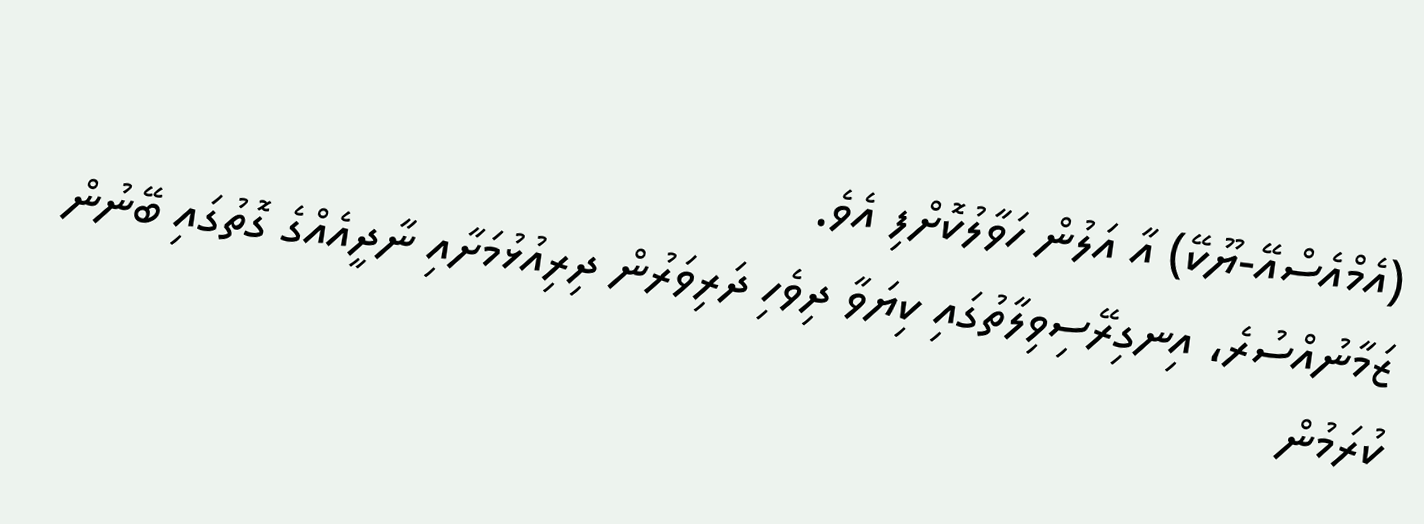(އެމްއެސްއޭ-ޔޫކޭ) އާ އަލުން ހަވާލުކޮށްފި އެވެ.
ޒަމާނުއްސުރެ، އިނގިރޭސިވިލާތުގައި ކިޔަވާ ދިވެހި ދަރިވަރުން ދިރިއުޅުމަށާއި ނާދީއެއްގެ ގޮތުގައި ބޭނުން ކުރަމުން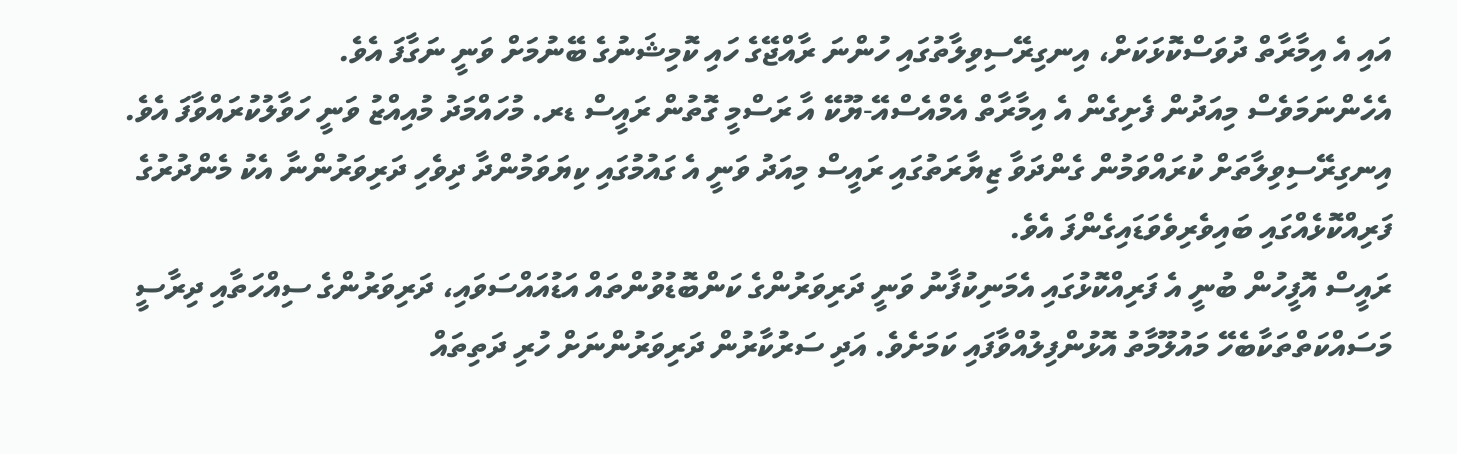އައި އެ އިމާރާތް ދުވަސްކޮޅަކަށް، އިނގިރޭސިވިލާތުގައި ހުންނަ ރާއްޖޭގެ ހައި ކޮމިޝަނުގެ ބޭނުމަށް ވަނީ ނަގާފަ އެވެ.
އެހެންނަމަވެސް މިއަދުން ފެށިގެން އެ އިމާރާތް އެމްއެސްއޭ-ޔޫކޭ އާ ރަސްމީ ގޮތުން ރައީސް ޑރ. މުހައްމަދު މުއިއްޒު ވަނީ ހަވާލުކުރައްވާފަ އެވެ.
އިނގިރޭސިވިލާތަށް ކުރައްވަމުން ގެންދަވާ ޒިޔާރަތުގައި ރައީސް މިއަދު ވަނީ އެ ގައުމުގައި ކިޔަވަމުންދާ ދިވެހި ދަރިވަރުންނާ އެކު މެންދުރުގެ ފަރިއްކޮޅެއްގައި ބައިވެރިވެވަޑައިގެންފަ އެވެ.
ރައީސް އޮފީހުން ބުނީ އެ ފަރިއްކޮޅުގައި އެމަނިކުފާނު ވަނީ ދަރިވަރުންގެ ކަންބޮޑުވުންތައް އަޑުއައްސަވައި، ދަރިވަރުންގެ ސިއްހަތާއި ދިރާސީ މަސައްކަތްތަކާބެހޭ މައުލޫމާތު އޮޅުންފިލުއްވާފައި ކަމަށެވެ. އަދި ސަރުކާރުން ދަރިވަރުންނަށް ހުރި ދަތިތައް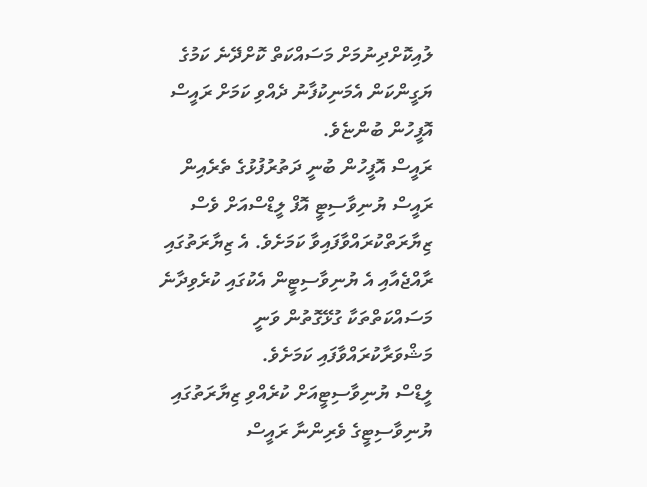ލުއިކޮށްދިނުމަށް މަސައްކަތް ކޮށްދޭނެ ކަމުގެ ޔަގީންކަން އެމަނިކުފާނު ދެއްވި ކަމަށް ރައީސް އޮފީހުން ބުންޏެވެ.
ރައީސް އޮފީހުން ބުނީ ދަތުރުފުޅުގެ ތެރެއިން ރައީސް ޔުނިވާސިޓީ އޮފް ލީޑްސްއަށް ވެސް ޒިޔާރަތްކުރައްވާފައިވާ ކަމަށެވެ. އެ ޒިޔާރަތުގައި ރާއްޖެއާއި އެ ޔުނިވާސިޓީން އެކުގައި ކުރެވިދާނެ މަސައްކަތްތަކާ ގުޅޭގޮތުން ވަނީ މަޝްވަރާކުރައްވާފައި ކަމަށެވެ.
ލީޑްސް ޔުނިވާސިޓީއަށް ކުރެއްވި ޒިޔާރަތުގައި ޔުނިވާސިޓީގެ ވެރިންނާ ރައީސް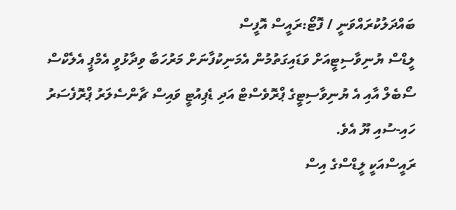ބައްދަލުކުރައްވަނީ / ފޮޓޯ:ރައީސް އޮފީސް
ލީޑްސް ޔުނިވާސިޓީއަށް ވަޑައިގަތުމުން އެމަނިކުފާނަށް މަރުހަބާ ވިދާޅުވީ އެމްޕީ އެލެކްސް ސޯބެލް އާއި އެ ޔުނިވާސިޓީގެ ޕްރޮވެސްޓް އަދި ޑެޕިއުޓީ ވައިސް ޗާންސެލަރު ޕްރޮފެސަރު ހައި-ސުއި ޔޫ އެވެ.
ރައީސްއަކީ ލީޑްސްގެ އިސް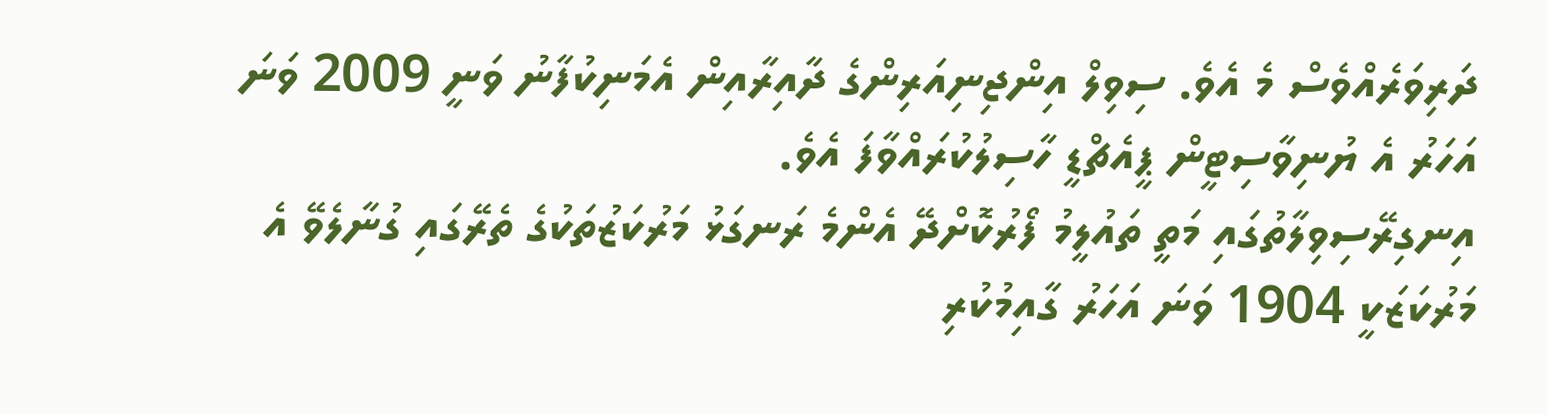ދަރިވަރެއްވެސް މެ އެވެ. ސިވިލް އިންޖިނިއަރިންގެ ދާއިރާއިން އެމަނިކުފާނު ވަނީ 2009 ވަނަ އަހަރު އެ ޔުނިވާސިޓީން ޕީއެޗްޑީ ހާސިލުކުރައްވާފަ އެވެ.
އިނގިރޭސިވިލާތުގައި މަތީ ތައުލީމު ފޯރުކޮށްދޭ އެންމެ ރަނގަޅު މަރުކަޒުތަކުގެ ތެރޭގައި ގުނާލެވޭ އެ މަރުކަޒަކީ 1904 ވަނަ އަހަރު ގާއިމުކުރި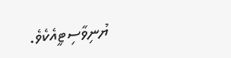ޔުނިވާސިޓީއެކެވެ.